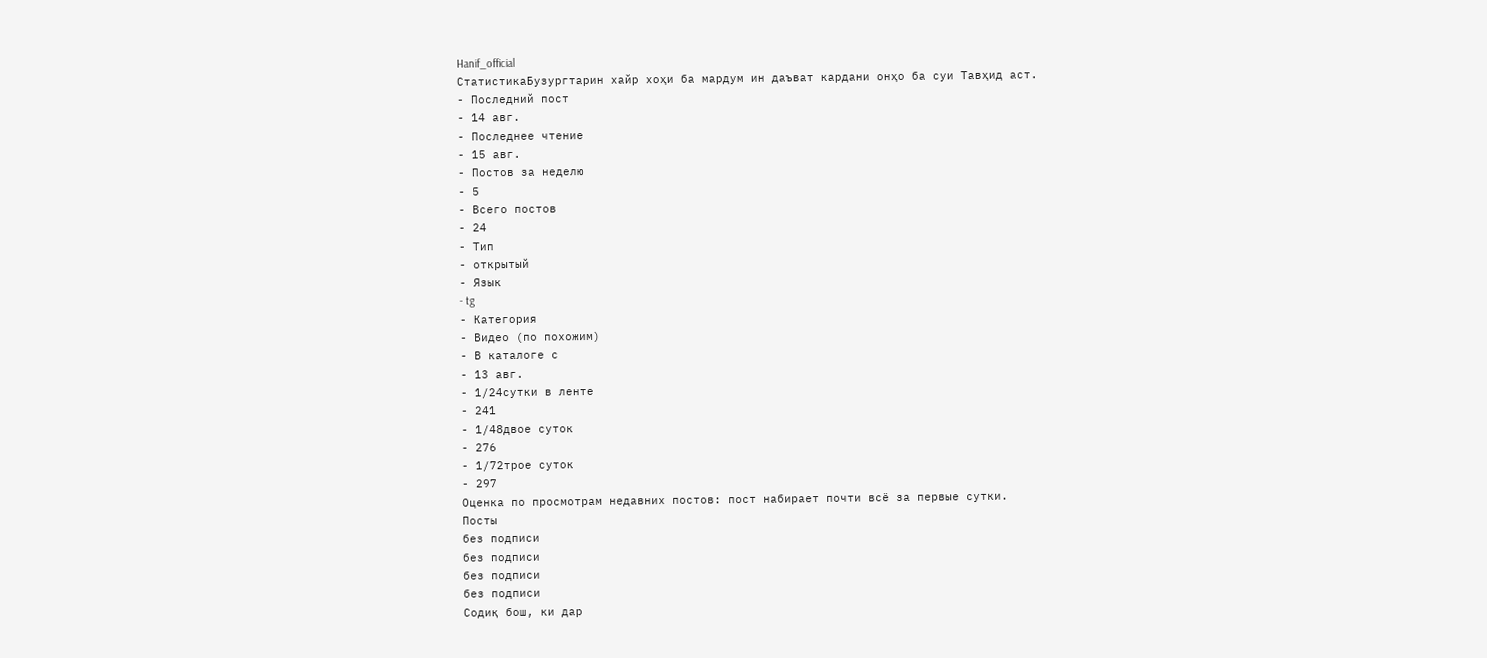Hanif_official
СтатистикаБузургтарин хайр хоҳи ба мардум ин даъват кардани онҳо ба суи Тавҳид аст.
- Последний пост
- 14 авг.
- Последнее чтение
- 15 авг.
- Постов за неделю
- 5
- Всего постов
- 24
- Тип
- открытый
- Язык
- tg
- Категория
- Видео (по похожим)
- В каталоге с
- 13 авг.
- 1/24сутки в ленте
- 241
- 1/48двое суток
- 276
- 1/72трое суток
- 297
Оценка по просмотрам недавних постов: пост набирает почти всё за первые сутки.
Посты
без подписи
без подписи
без подписи
без подписи
Содиқ бош, ки дар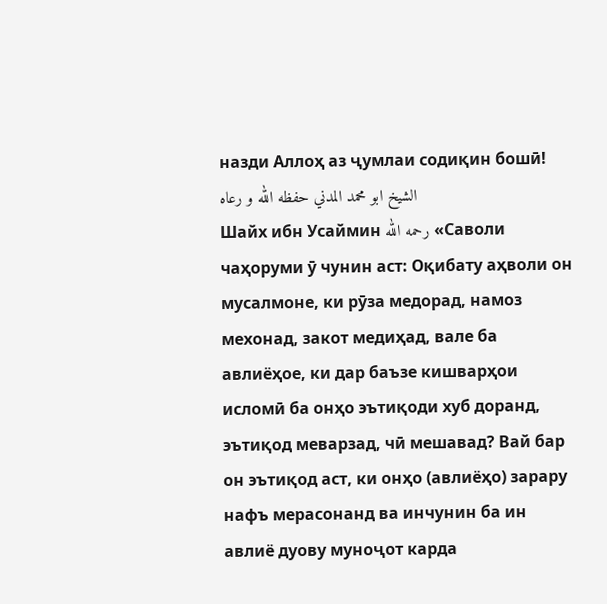назди Аллоҳ аз ҷумлаи содиқин бошӣ! الشيخ ابو محمد المدني حفظه الله و رعاه
Шайх ибн Усаймин رحمه الله «Саволи чаҳоруми ӯ чунин аст: Оқибату аҳволи он мусалмоне, ки рӯза медорад, намоз мехонад, закот медиҳад, вале ба авлиёҳое, ки дар баъзе кишварҳои исломӣ ба онҳо эътиқоди хуб доранд, эътиқод меварзад, чӣ мешавад? Вай бар он эътиқод аст, ки онҳо (авлиёҳо) зарару нафъ мерасонанд ва инчунин ба ин авлиё дуову муноҷот карда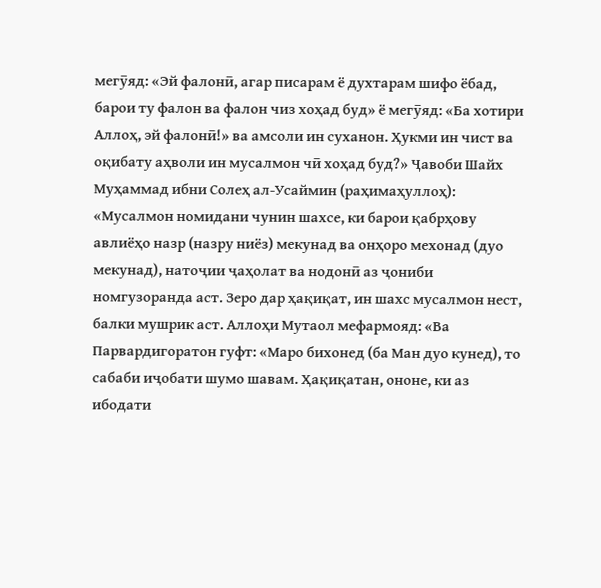мегӯяд: «Эй фалонӣ, агар писарам ё духтарам шифо ёбад, барои ту фалон ва фалон чиз хоҳад буд» ё мегӯяд: «Ба хотири Аллоҳ, эй фалонӣ!» ва амсоли ин суханон. Ҳукми ин чист ва оқибату аҳволи ин мусалмон чӣ хоҳад буд?» Ҷавоби Шайх Муҳаммад ибни Солеҳ ал-Усаймин (раҳимаҳуллоҳ): «Мусалмон номидани чунин шахсе, ки барои қабрҳову авлиёҳо назр (назру ниёз) мекунад ва онҳоро мехонад (дуо мекунад), натоҷии ҷаҳолат ва нодонӣ аз ҷониби номгузоранда аст. Зеро дар ҳақиқат, ин шахс мусалмон нест, балки мушрик аст. Аллоҳи Мутаол мефармояд: «Ва Парвардигоратон гуфт: «Маро бихонед (ба Ман дуо кунед), то сабаби иҷобати шумо шавам. Ҳақиқатан, ононе, ки аз ибодати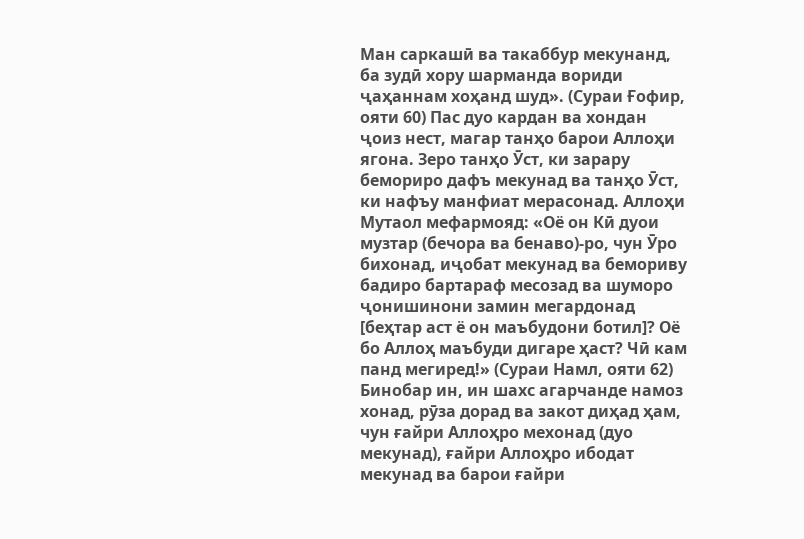Ман саркашӣ ва такаббур мекунанд, ба зудӣ хору шарманда вориди ҷаҳаннам хоҳанд шуд». (Сураи Ғофир, ояти 60) Пас дуо кардан ва хондан ҷоиз нест, магар танҳо барои Аллоҳи ягона. Зеро танҳо Ӯст, ки зарару бемориро дафъ мекунад ва танҳо Ӯст, ки нафъу манфиат мерасонад. Аллоҳи Мутаол мефармояд: «Оё он Кӣ дуои музтар (бечора ва бенаво)-ро, чун Ӯро бихонад, иҷобат мекунад ва бемориву бадиро бартараф месозад ва шуморо ҷонишинони замин мегардонад [беҳтар аст ё он маъбудони ботил]? Оё бо Аллоҳ маъбуди дигаре ҳаст? Чӣ кам панд мегиред!» (Сураи Намл, ояти 62) Бинобар ин, ин шахс агарчанде намоз хонад, рӯза дорад ва закот диҳад ҳам, чун ғайри Аллоҳро мехонад (дуо мекунад), ғайри Аллоҳро ибодат мекунад ва барои ғайри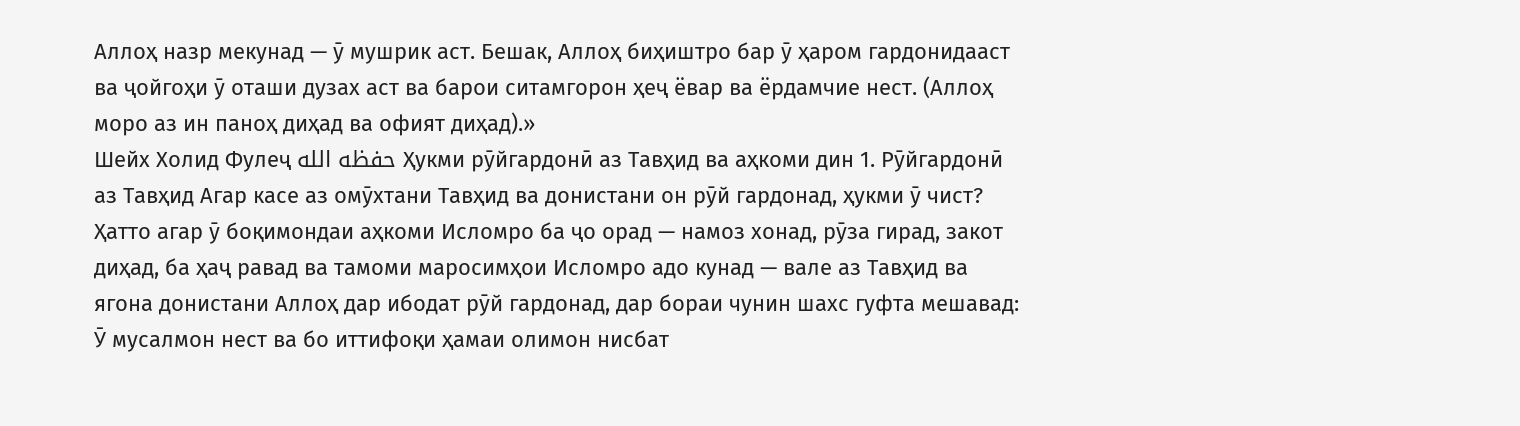Аллоҳ назр мекунад — ӯ мушрик аст. Бешак, Аллоҳ биҳиштро бар ӯ ҳаром гардонидааст ва ҷойгоҳи ӯ оташи дузах аст ва барои ситамгорон ҳеҷ ёвар ва ёрдамчие нест. (Аллоҳ моро аз ин паноҳ диҳад ва офият диҳад).»
Шейх Холид Фулеҷ حفظه الله Ҳукми рӯйгардонӣ аз Тавҳид ва аҳкоми дин 1. Рӯйгардонӣ аз Тавҳид Агар касе аз омӯхтани Тавҳид ва донистани он рӯй гардонад, ҳукми ӯ чист? Ҳатто агар ӯ боқимондаи аҳкоми Исломро ба ҷо орад — намоз хонад, рӯза гирад, закот диҳад, ба ҳаҷ равад ва тамоми маросимҳои Исломро адо кунад — вале аз Тавҳид ва ягона донистани Аллоҳ дар ибодат рӯй гардонад, дар бораи чунин шахс гуфта мешавад: Ӯ мусалмон нест ва бо иттифоқи ҳамаи олимон нисбат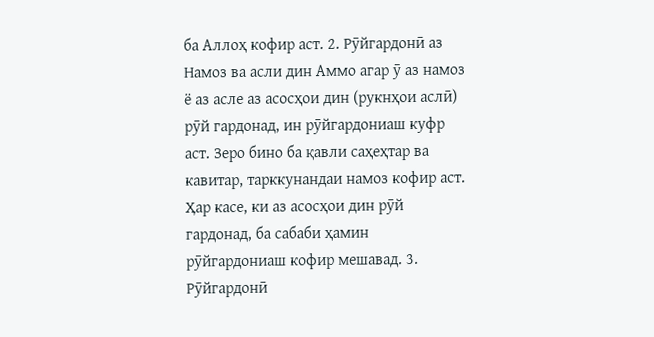ба Аллоҳ кофир аст. 2. Рӯйгардонӣ аз Намоз ва асли дин Аммо агар ӯ аз намоз ё аз асле аз асосҳои дин (рукнҳои аслӣ) рӯй гардонад, ин рӯйгардониаш куфр аст. Зеро бино ба қавли саҳеҳтар ва кавитар, тарккунандаи намоз кофир аст. Ҳар касе, ки аз асосҳои дин рӯй гардонад, ба сабаби ҳамин рӯйгардониаш кофир мешавад. 3. Рӯйгардонӣ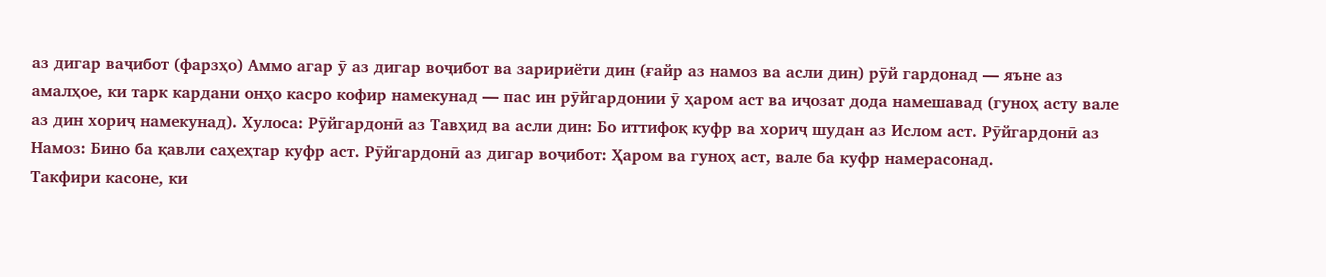аз дигар ваҷибот (фарзҳо) Аммо агар ӯ аз дигар воҷибот ва заририёти дин (ғайр аз намоз ва асли дин) рӯй гардонад — яъне аз амалҳое, ки тарк кардани онҳо касро кофир намекунад — пас ин рӯйгардонии ӯ ҳаром аст ва иҷозат дода намешавад (гуноҳ асту вале аз дин хориҷ намекунад). Хулоса: Рӯйгардонӣ аз Тавҳид ва асли дин: Бо иттифоқ куфр ва хориҷ шудан аз Ислом аст. Рӯйгардонӣ аз Намоз: Бино ба қавли саҳеҳтар куфр аст. Рӯйгардонӣ аз дигар воҷибот: Ҳаром ва гуноҳ аст, вале ба куфр намерасонад.
Такфири касоне, ки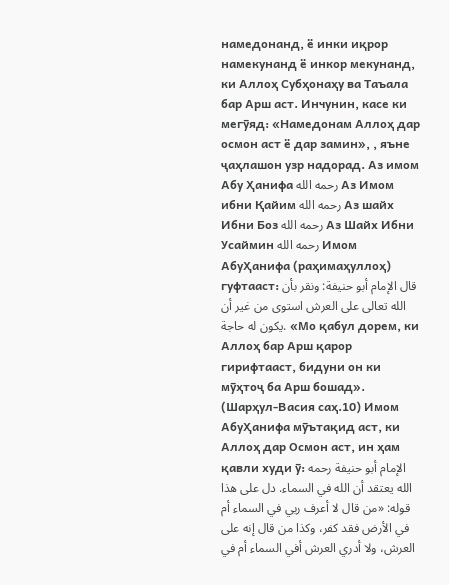намедонанд, ё инки иқрор намекунанд ё инкор мекунанд, ки Аллоҳ Субҳонаҳу ва Таъала бар Арш аст. Инчунин, касе ки мегӯяд: «Намедонам Аллоҳ дар осмон аст ё дар замин», , яъне ҷаҳлашон узр надорад. Аз имом Абу Ҳанифа رحمه الله Аз Имом ибни Қайим رحمه الله Аз шайх Ибни Боз رحمه الله Аз Шайх Ибни Усаймин رحمه الله Имом АбуҲанифа (раҳимаҳуллоҳ) гуфтааст: قال الإمام أبو حنيفة: ونقر بأن الله تعالى على العرش استوى من غير أن يكون له حاجة. «Мо қабул дорем, ки Аллоҳ бар Арш қарор гирифтааст, бидуни он ки мӯҳтоҷ ба Арш бошад». (Шарҳул-Васия саҳ.10) Имом АбуҲанифа мӯътақид аст, ки Аллоҳ дар Осмон аст, ин ҳам қавли худи ӯ: الإمام أبو حنيفة رحمه الله يعتقد أن الله في السماء. دل على هذا قوله: «من قال لا أعرف ربي في السماء أم في الأرض فقد كفر، وكذا من قال إنه على العرش، ولا أدري العرش أفي السماء أم في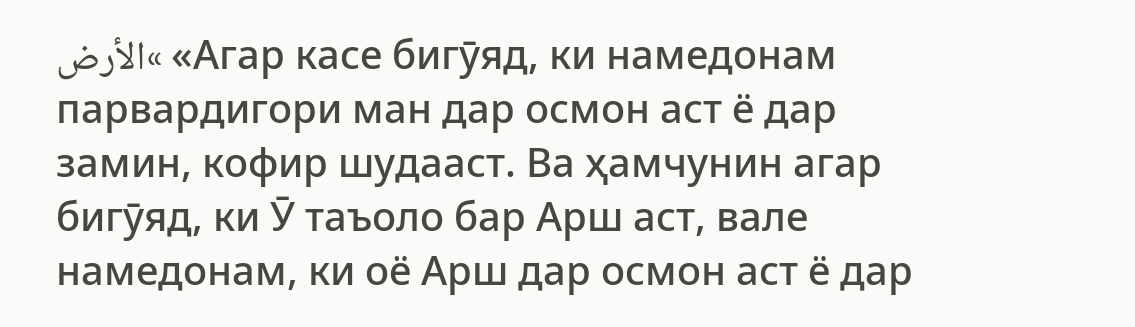الأرض« «Агар касе бигӯяд, ки намедонам парвардигори ман дар осмон аст ё дар замин, кофир шудааст. Ва ҳамчунин агар бигӯяд, ки Ӯ таъоло бар Арш аст, вале намедонам, ки оё Арш дар осмон аст ё дар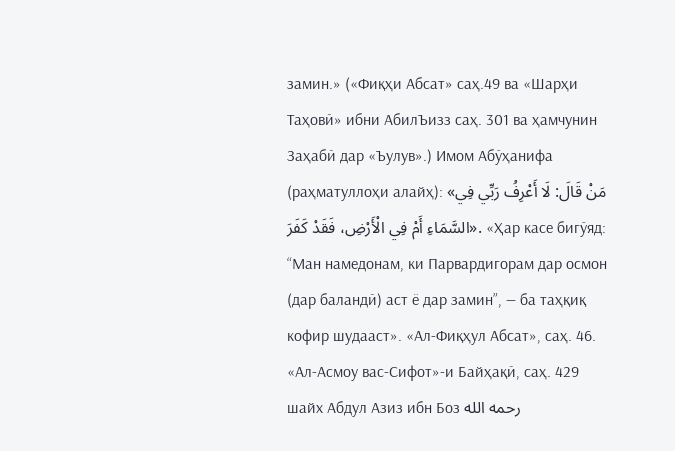замин.» («Фиқҳи Абсат» саҳ.49 ва «Шарҳи Таҳовӣ» ибни АбилЪизз саҳ. 301 ва ҳамчунин Заҳабӣ дар «Ъулув».) Имом Абӯҳанифа (раҳматуллоҳи алайҳ): «مَنْ قَالَ: لَا أَعْرِفُ رَبِّي فِي السَّمَاءِ أَمْ فِي الْأَرْضِ، فَقَدْ كَفَرَ». «Ҳар касе бигӯяд: “Ман намедонам, ки Парвардигорам дар осмон (дар баландӣ) аст ё дар замин”, — ба таҳқиқ кофир шудааст». «Ал-Фиқҳул Абсат», саҳ. 46. «Ал-Асмоу вас-Сифот»-и Байҳақӣ, саҳ. 429 шайх Абдул Азиз ибн Боз رحمه الله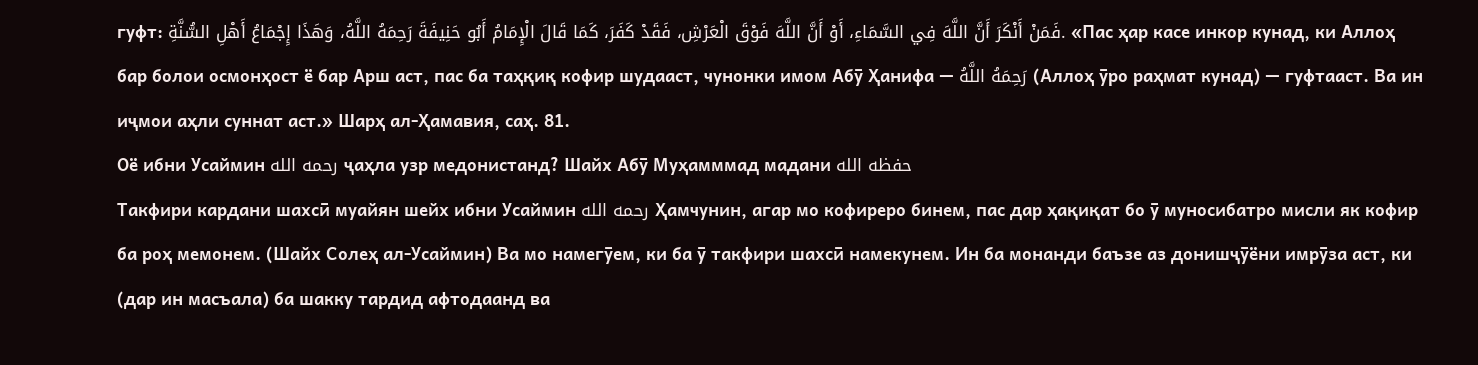гуфт: فَمَنْ أَنْكَرَ أَنَّ اللَّهَ فِي السَّمَاءِ، أَوْ أَنَّ اللَّهَ فَوْقَ الْعَرْشِ، فَقَدْ كَفَرَ، كَمَا قَالَ الْإِمَامُ أَبُو حَنِيفَةَ رَحِمَهُ اللَّهُ، وَهَذَا إِجْمَاعُ أَهْلِ السُّنَّةِ. «Пас ҳар касе инкор кунад, ки Аллоҳ бар болои осмонҳост ё бар Арш аст, пас ба таҳқиқ кофир шудааст, чунонки имом Абӯ Ҳанифа — رَحِمَهُ اللَّهُ (Аллоҳ ӯро раҳмат кунад) — гуфтааст. Ва ин иҷмои аҳли суннат аст.» Шарҳ ал-Ҳамавия, саҳ. 81.
Оё ибни Усаймин رحمه الله ҷаҳла узр медонистанд? Шайх Абӯ Муҳамммад мадани حفظه الله
Такфири кардани шахсӣ муайян шейх ибни Усаймин رحمه الله Ҳамчунин, агар мо кофиреро бинем, пас дар ҳақиқат бо ӯ муносибатро мисли як кофир ба роҳ мемонем. (Шайх Солеҳ ал-Усаймин) Ва мо намегӯем, ки ба ӯ такфири шахсӣ намекунем. Ин ба монанди баъзе аз донишҷӯёни имрӯза аст, ки (дар ин масъала) ба шакку тардид афтодаанд ва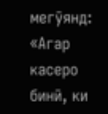мегӯянд: «Агар касеро бинӣ, ки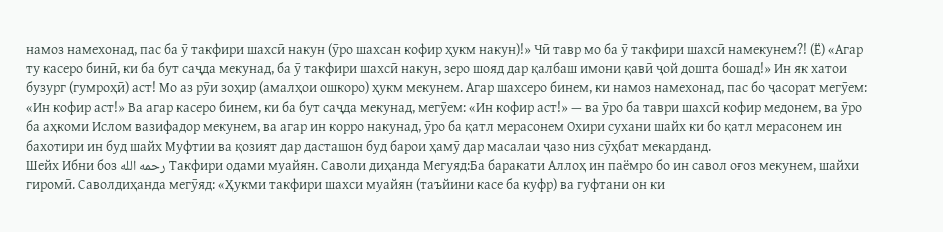намоз намехонад, пас ба ӯ такфири шахсӣ накун (ӯро шахсан кофир ҳукм накун)!» Чӣ тавр мо ба ӯ такфири шахсӣ намекунем?! (Ё) «Агар ту касеро бинӣ, ки ба бут саҷда мекунад, ба ӯ такфири шахсӣ накун, зеро шояд дар қалбаш имони қавӣ ҷой дошта бошад!» Ин як хатои бузург (гумроҳӣ) аст! Мо аз рӯи зоҳир (амалҳои ошкоро) ҳукм мекунем. Агар шахсеро бинем, ки намоз намехонад, пас бо ҷасорат мегӯем: «Ин кофир аст!» Ва агар касеро бинем, ки ба бут саҷда мекунад, мегӯем: «Ин кофир аст!» — ва ӯро ба таври шахсӣ кофир медонем, ва ӯро ба аҳкоми Ислом вазифадор мекунем, ва агар ин корро накунад, ӯро ба қатл мерасонем Охири сухани шайх ки бо қатл мерасонем ин бахотири ин буд шайх Муфтии ва қозият дар дасташон буд барои ҳамӯ дар масалаи ҷазо низ сӯҳбат мекарданд.
Шейх Ибни боз رحمه الله Такфири одами муайян. Саволи диҳанда Мегуяд:Ба баракати Аллоҳ ин паёмро бо ин савол оғоз мекунем, шайхи гиромӣ. Саволдиҳанда мегӯяд: «Ҳукми такфири шахси муайян (таъйини касе ба куфр) ва гуфтани он ки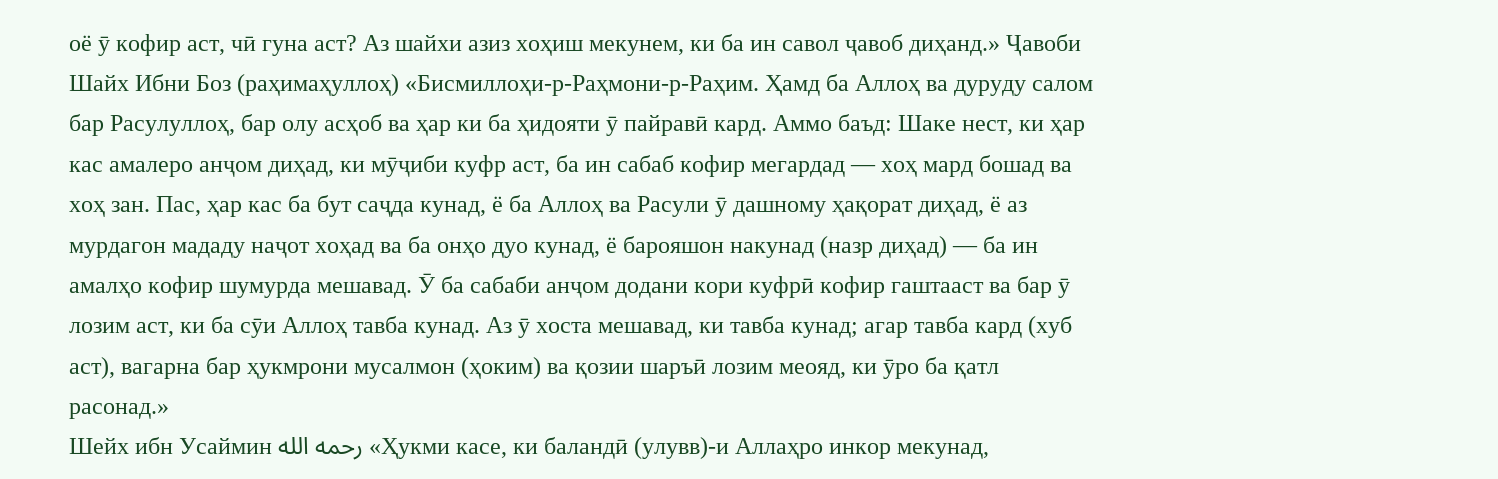оё ӯ кофир аст, чӣ гуна аст? Аз шайхи азиз хоҳиш мекунем, ки ба ин савол ҷавоб диҳанд.» Ҷавоби Шайх Ибни Боз (раҳимаҳуллоҳ) «Бисмиллоҳи-р-Раҳмони-р-Раҳим. Ҳамд ба Аллоҳ ва дуруду салом бар Расулуллоҳ, бар олу асҳоб ва ҳар ки ба ҳидояти ӯ пайравӣ кард. Аммо баъд: Шаке нест, ки ҳар кас амалеро анҷом диҳад, ки мӯҷиби куфр аст, ба ин сабаб кофир мегардад — хоҳ мард бошад ва хоҳ зан. Пас, ҳар кас ба бут саҷда кунад, ё ба Аллоҳ ва Расули ӯ дашному ҳақорат диҳад, ё аз мурдагон мададу наҷот хоҳад ва ба онҳо дуо кунад, ё барояшон накунад (назр диҳад) — ба ин амалҳо кофир шумурда мешавад. Ӯ ба сабаби анҷом додани кори куфрӣ кофир гаштааст ва бар ӯ лозим аст, ки ба сӯи Аллоҳ тавба кунад. Аз ӯ хоста мешавад, ки тавба кунад; агар тавба кард (хуб аст), вагарна бар ҳукмрони мусалмон (ҳоким) ва қозии шаръӣ лозим меояд, ки ӯро ба қатл расонад.»
Шейх ибн Усаймин رحمه الله «Ҳукми касе, ки баландӣ (улувв)-и Аллаҳро инкор мекунад,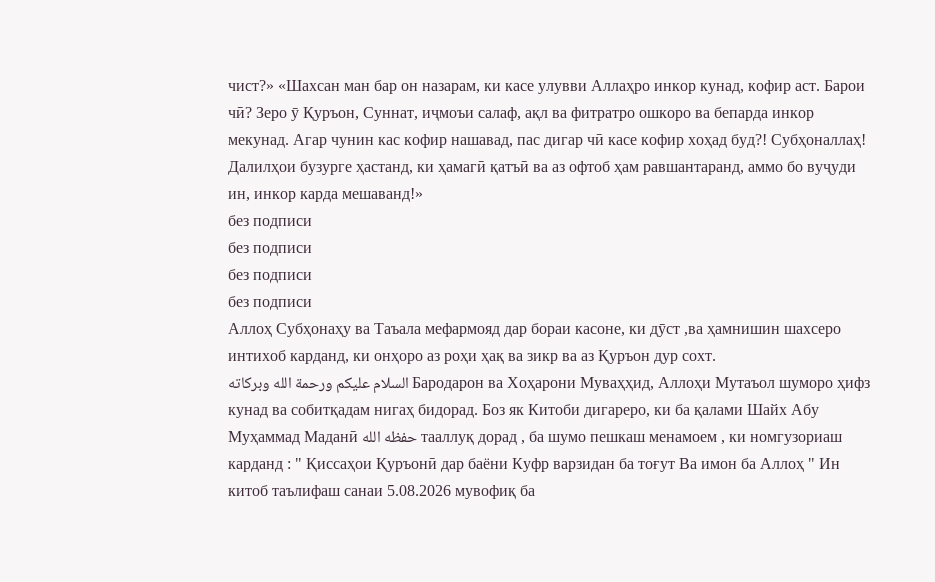чист?» «Шахсан ман бар он назарам, ки касе улувви Аллаҳро инкор кунад, кофир аст. Барои чӣ? Зеро ӯ Қуръон, Суннат, иҷмоъи салаф, ақл ва фитратро ошкоро ва бепарда инкор мекунад. Агар чунин кас кофир нашавад, пас дигар чӣ касе кофир хоҳад буд?! Субҳоналлаҳ! Далилҳои бузурге ҳастанд, ки ҳамагӣ қатъӣ ва аз офтоб ҳам равшантаранд, аммо бо вуҷуди ин, инкор карда мешаванд!»
без подписи
без подписи
без подписи
без подписи
Аллоҳ Субҳонаҳу ва Таъала мефармояд дар бораи касоне, ки дӯст ,ва ҳамнишин шахсеро интихоб карданд, ки онҳоро аз роҳи ҳақ ва зикр ва аз Қуръон дур сохт.
السلام عليكم ورحمة الله وبركاته Бародарон ва Хоҳарони Муваҳҳид, Аллоҳи Мутаъол шуморо ҳифз кунад ва собитқадам нигаҳ бидорад. Боз як Китоби дигареро, ки ба қалами Шайх Абу Муҳаммад Маданӣ حفظه الله тааллуқ дорад , ба шумо пешкаш менамоем , ки номгузориаш карданд : " Қиссаҳои Қуръонӣ дар баёни Куфр варзидан ба тоғут Ва имон ба Аллоҳ " Ин китоб таълифаш санаи 5.08.2026 мувофиқ ба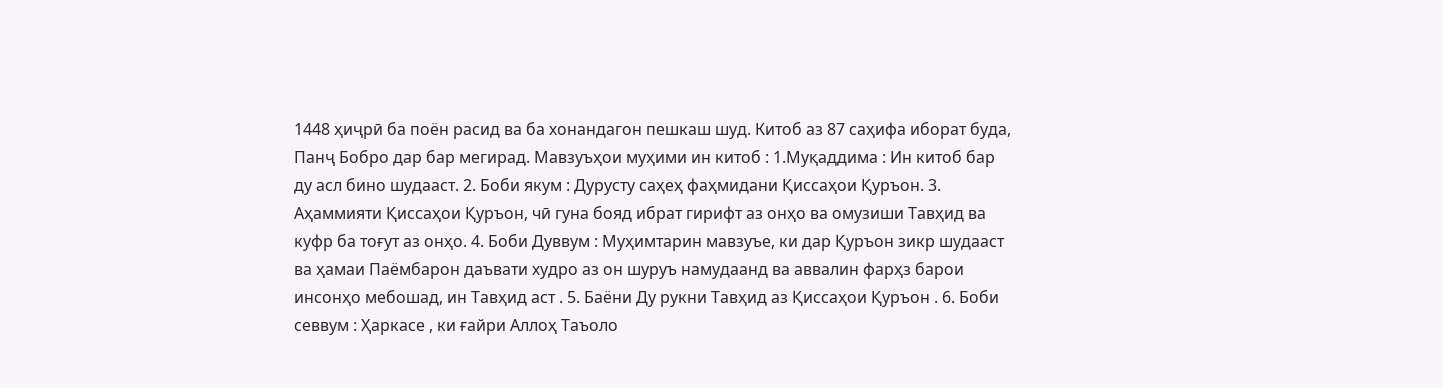1448 ҳиҷрӣ ба поён расид ва ба хонандагон пешкаш шуд. Китоб аз 87 саҳифа иборат буда, Панҷ Бобро дар бар мегирад. Мавзуъҳои муҳими ин китоб : 1.Муқаддима : Ин китоб бар ду асл бино шудааст. 2. Боби якум : Дурусту саҳеҳ фаҳмидани Қиссаҳои Қуръон. 3. Аҳаммияти Қиссаҳои Қуръон, чӣ гуна бояд ибрат гирифт аз онҳо ва омузиши Тавҳид ва куфр ба тоғут аз онҳо. 4. Боби Дуввум : Муҳимтарин мавзуъе, ки дар Қуръон зикр шудааст ва ҳамаи Паёмбарон даъвати худро аз он шуруъ намудаанд ва аввалин фарҳз барои инсонҳо мебошад, ин Тавҳид аст . 5. Баёни Ду рукни Тавҳид аз Қиссаҳои Қуръон . 6. Боби севвум : Ҳаркасе , ки ғайри Аллоҳ Таъоло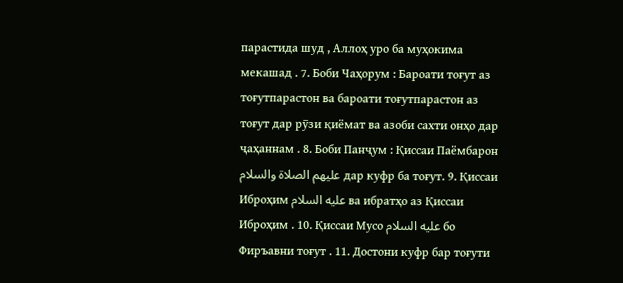парастида шуд , Аллоҳ уро ба муҳокима мекашад . 7. Боби Чаҳорум : Бароати тоғут аз тоғутпарастон ва бароати тоғутпарастон аз тоғут дар рӯзи қиёмат ва азоби сахти онҳо дар ҷаҳаннам . 8. Боби Панҷум : Қиссаи Паёмбарон عليهم الصلاة والسلام дар куфр ба тоғут. 9. Қиссаи Иброҳим عليه السلام ва ибратҳо аз Қиссаи Иброҳим . 10. Қиссаи Мусо عليه السلام бо Фиръавни тоғут . 11. Достони куфр бар тоғути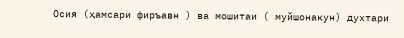Осия (ҳамсари фиръавн ) ва мошитаи ( муйшонакун) духтари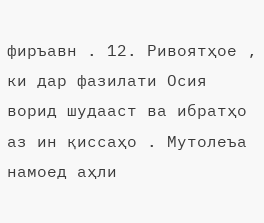фиръавн . 12. Ривоятҳое , ки дар фазилати Осия ворид шудааст ва ибратҳо аз ин қиссаҳо . Мутолеъа намоед аҳли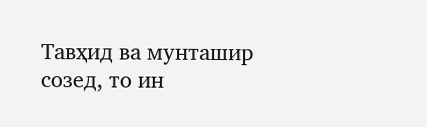Тавҳид ва мунташир созед, то ин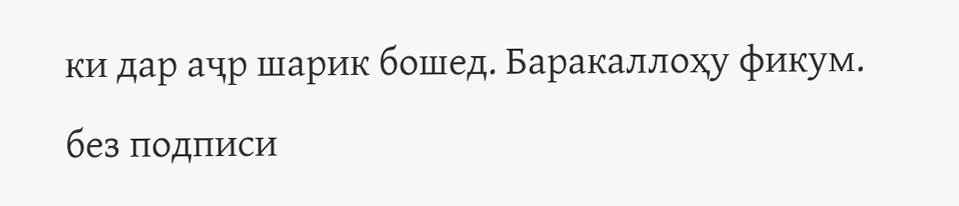ки дар аҷр шарик бошед. Баракаллоҳу фикум.
без подписи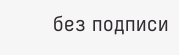без подписи